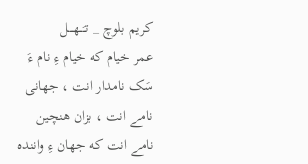کریم بلوچ _ تـَــهــــل
عمر خیام که خیام ءِ نام ءَ سَک نامدار انت ، جهانی نامے انت ، بزان هنچین نامے انت که جهان ءِ واننده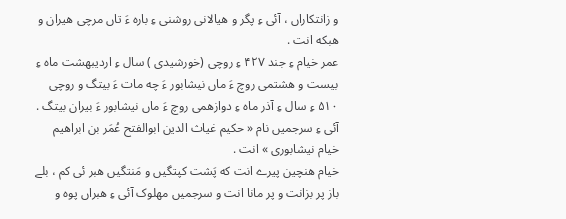و زانتکاراں ، آئی ءِ پگر و هیالانی روشنی ءِ باره ءَ تاں مرچی هیران و هبکه انت .
عمر خیام ءِ جند ۴۲۷ ءِ روچی (خورشیدی ) سال ءِ اردیبهشت ماه ءِ بیست و هشتمی روچ ءَ ماں نیشابور ءَ چه مات ءَ بیتگ و روچی ۵۱۰ ءِ سال ءِ آذر ماه ءِ دوازهمی روچ ءَ ماں نیشابور ءَ بیران بیتگ . آئی ءِ سرجمیں نام « حکیم غیاث الدین ابوالفتح عُمَر بن ابراهیم خیام نیشابوری » انت .
خیام هنچین پیرے انت که پَشت کپتگیں و مَنتگیں هبر ئی کم ، بلے باز پر بزانت و پر مانا انت و سرجمیں مهلوک آئی ءِ هبراں پوه و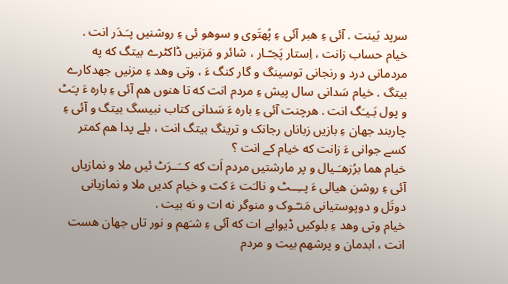سرپد بَینت . آئی ءِ هبر آئی ءِ پُهتَوی و سوهو ئی ءِ روشنیں پـَـدَر انت .
خیام حساب زانت ، اِستار پَجـّـار ، شائر و مَزنیں ڈاکٹرے بیتگ که په مردمانی درد و رنجانی توسینگ و گار کنگ ءَ ، وتی وهد ءِ مزنیں جهدکارے بیتگ . خیام سَدانی سال پیش ءِ مردم انت که تا هنوں هم آئی ءِ باره ءَ پـَٹ و پول بَـیـَگ انت . هرچنت آئی ءِ باره ءَ سَدانی کتاب نبیسگ بیتگ و آئی ءِ چاربند جهان ءِ بازیں زباناں رجانک و ترینگ بیتگ انت ، بلے پدا هم کمتر کسے جوانی ءَ زانت که خیام کے انت ؟
خیام هما برُزهـَـیال و پر مارشتیں مردم اَت که کــَــرَٹ ئیں ملا و نمازیاں آئی ءِ روشن هیالی ءَ پــِــٹ و نالـَت ءَ کت و خیام کدیں ملا و نمازیانی دوتَل و دوپوستیانی مَنـّـوک و منوگر نه ات و نه بیت .
خیام وتی وهد ءِ بلوکیں ڈیوایے ات که آئی ءِ شـَهم و نور تاں جهان هست انت ، ابدمان و پرشهم بیت و مردم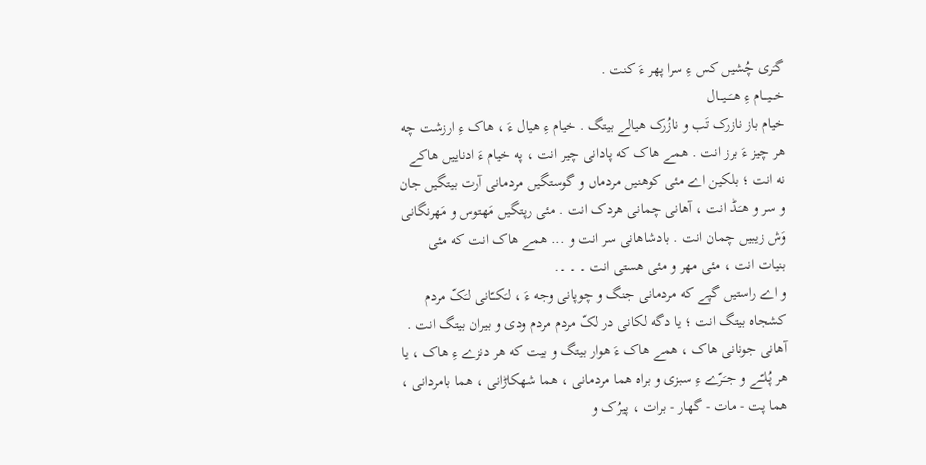گـَری چُشیں کس ءِ سرا پهر ءَ کنت .
خـــیـــام ءِ هــَـــیـــال
خیام باز نازرک تَب و نازُرک هیالے بیتگ . خیام ءِ هیال ءَ ، هاک ءِ ارزشت چه هر چیز ءَ برز انت . همے هاک که پادانی چیر انت ، په خیام ءَ ادناییں هاکے نه انت ؛ بلکین اے مئی کوهنیں مردماں و گوستگیں مردمانی آرت بیتگیں جان و سر و هـَـڈ انت ، آهانی چمانی هردک انت . مئی رپتگیں مَهتوس و مَهرنگانی وَش زیبیں چمان انت . بادشاهانی سر انت و ... همے هاک انت که مئی بنیات انت ، مئی مهر و مئی هستی انت ۔ ۔ ۔.
و اے راستیں گپے که مردمانی جنگ و چوپانی وجه ءَ ، لـَکــّانی لـَکّ مردم کشجاه بیتگ انت ؛ یا دگه لکانی در لکّ مردم مردم ودی و بیران بیتگ انت . آهانی جونانی هاک ، همے هاک ءَ هوار بیتگ و بیت که هر دنزے ءِ هاک ، یا هر پُـلـّـے و جـَـرّے ءِ سبزی و براه هما مردمانی ، هما شهکاڑانی ، هما بامردانی ، هما پت - مات - گهار - برات ، پیرُک و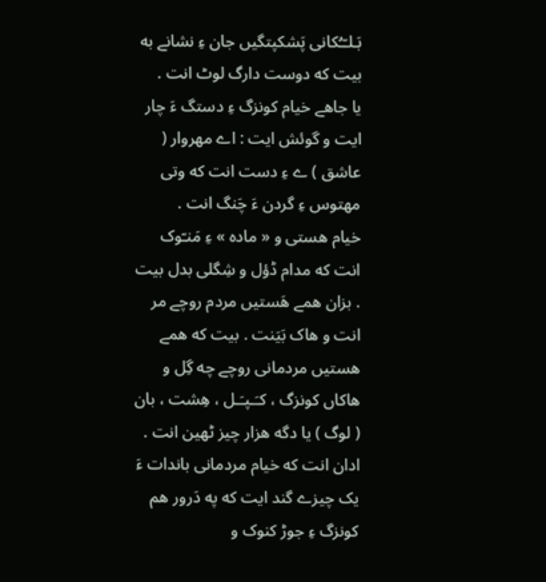بَـلـّـُکانی پَشکپتگیں جان ءِ نشانے به بیت که دوست دارگ لوٹ انت .
یا جاهے خیام کونزگ ءِ دستگ ءَ چار ایت و گوئش ایت : اے مهروار ( عاشق ) ے ءِ دست انت که وتی مهتوس ءِ گردن ءَ چَنگ انت .
خیام هستی و « ماده » ءِ مَنـّوک انت که مدام ڈؤل و شِگلی بدل بیت . بزان همے هَستیں مردم روچے مر انت و هاک بَیَنت . بیت که همے هستیں مردمانی روچے چه گِل و هاکاں کونزگ ، کـَـپـَـل ، هِشت ، بان ( لوگ ) یا دگه هزار چیز ٹهین انت . ادان انت که خیام مردمانی باندات ءَ یک چیزے گند ایت که په دَرور هم کونزگ ءِ جوڑ کنوک و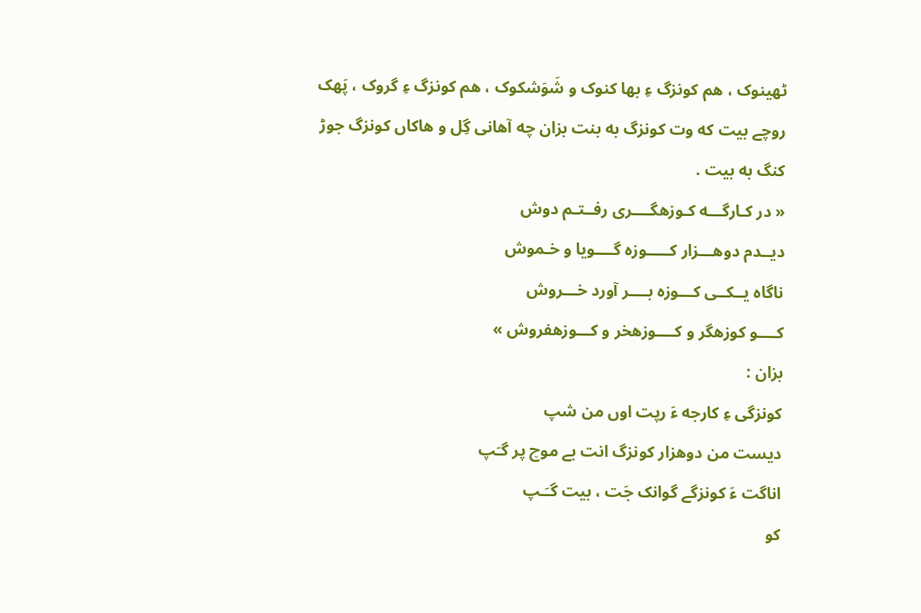ٹهینوک ، هم کونزگ ءِ بها کنوک و شَوَشکوک ، هم کونزگ ءِ گروک ، پَهک روچے بیت که وت کونزگ به بنت بزان چه آهانی گِل و هاکاں کونزگ جوڑ کنگ به بیت .
« در کـارگـــه کـوزهگــــری رفــتـم دوش
دیــدم دوهـــزار کـــــوزه گــــویا و خـموش
ناگاه یــکــی کـــوزه بــــر آورد خـــروش
کــــو کوزهگر و کــــوزهخر و کـــوزهفروش »
بزان :
کونزگی ءِ کارجه ءَ رپت اوں من شپ
دیست من دوهزار کونزگ انت بے موچ پر گـَپ
اناگت ءَ کونزگے گوانک جَت ، بیت گـَـپ
کو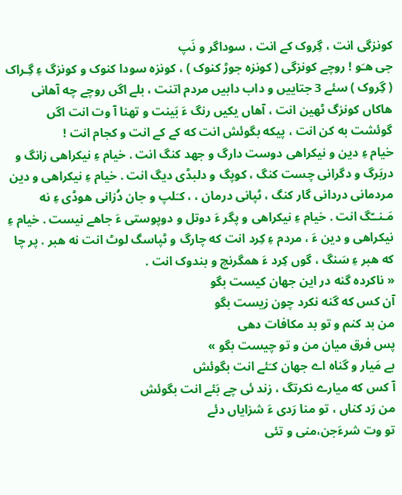کونزگی انت ، گِروک کے انت ، سوداگر و نَپ
جی هـَو ! روچے کونزگی ( کونزه جوڑ کنوک ) ، کونزه سودا کنوک و کونزگ ءِ گِـراک ( گِروک ) سئے 3 جتاییں و داب دابیں مردم اتنت ، بلے اگں روچے چه آهانی هاکاں کونزگ ٹهین انت ، آهاں یکیں رنگ ءَ بَینت و تهنا آ وت انت اگں گوئشت به کن انت ، پیکه بگوئش انت که کے کے انت و کجام انت !
خیام ءِ دین و نیکراهی دوست دارگ و جهد کنگ انت . خیام ءِ نیکراهی زانگ و دربَرگ و دگرانی چست کنگ ، کوپگ و دلبڈی دیگ انت . خیام ءِ نیکراهی و دین مردمانی دردانی گار کنگ ، ٹپانی درمان ، ، کـَلپ و جان دُزانی هوڈی ءِ نه مَـنــّگ انت . خیام ءِ نیکراهی و پگر ءَ دوتل و دوپوستی ءَ جاهے نیست . خیام ءِ نیکراهی و دین ءَ ، مردم ءِ کِرد انت که چارگ و ٹپاسگ لوٹ انت نه هبر . پر چا که هبر ءِ سَنگ ، گوں کِرد ءَ همگرنچ و بندوک انت .
« ناکرده گنه در این جهان کیست بگو
آن کس که گنه نکرد چون زیست بگو
من بد کنم و تو بد مکافات دهی
پس فرق میان من و تو چیست بگو »
بے مَیار و گناه اے جهان کـَئے انت بگوئش
آ کس که میارے نکرتگ ، زند ئی چے بَئے انت بگوئش
من رَد کناں ، تو منا رَدی ءَ شزایاں دئے
تو وت شرءَجن،منی و تئی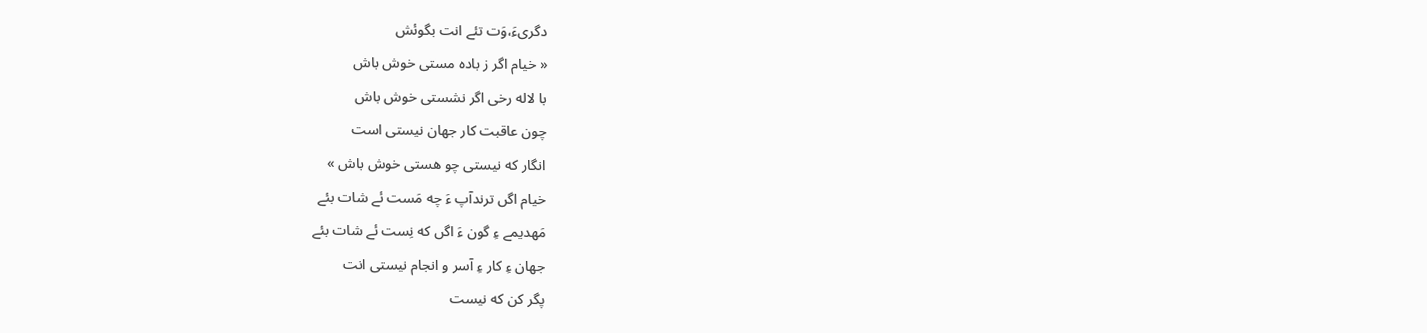دگریءَ،وَت تئے انت بگوئش
« خیام اگر ز باده مستی خوش باش
با لاله رخی اگر نشستی خوش باش
چون عاقبت کار جهان نیستی است
انگار که نیستی چو هستی خوش باش »
خیام اگں ترندآپ ءَ چه مَست ئے شات بئے
مَهدیمے ءِ گون ءَ اگں که نِست ئے شات بئے
جهان ءِ کار ءِ آسر و انجام نیستی انت
پگر کن که نیست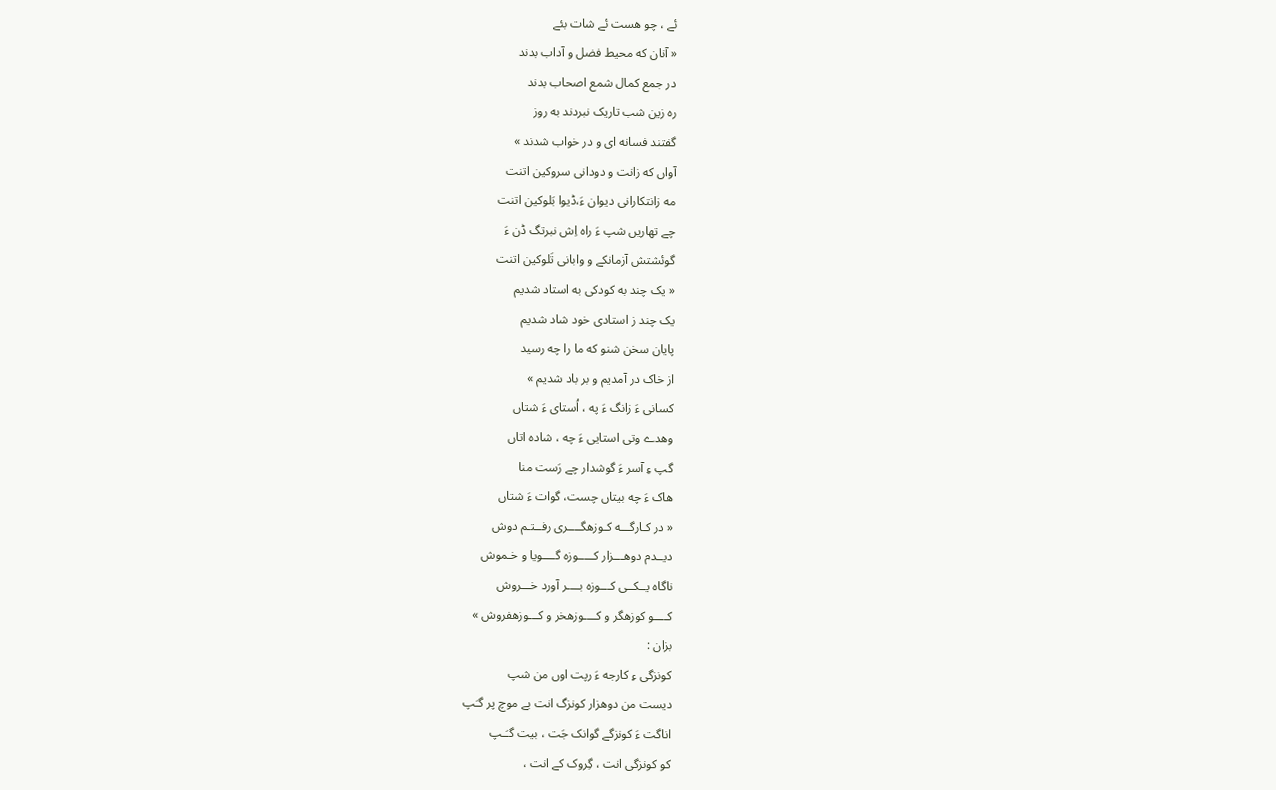ئے ، چو هست ئے شات بئے
« آنان که محیط فضل و آداب بدند
در جمع کمال شمع اصحاب بدند
ره زین شب تاریک نبردند به روز
گفتند فسانه ای و در خواب شدند »
آواں که زانت و دودانی سروکین اتنت
مه زانتکارانی دیوان ءَ،ڈیوا بَلوکین اتنت
چے تهاریں شپ ءَ راه اِش نبرتگ ڈن ءَ
گوئشتش آزمانکے و وابانی تَلوکین اتنت
« یک چند به کودکی به استاد شدیم
یک چند ز استادی خود شاد شدیم
پایان سخن شنو که ما را چه رسید
از خاک در آمدیم و بر باد شدیم »
کسانی ءَ زانگ ءَ په ، اُستای ءَ شتاں
وهدے وتی استایی ءَ چه ، شاده اتاں
گپ ءِ آسر ءَ گوشدار چے رَست منا
هاک ءَ چه بیتاں چست، گوات ءَ شتاں
« در کـارگـــه کـوزهگــــری رفــتـم دوش
دیــدم دوهـــزار کـــــوزه گــــویا و خـموش
ناگاه یــکــی کـــوزه بــــر آورد خـــروش
کــــو کوزهگر و کــــوزهخر و کـــوزهفروش »
بزان :
کونزگی ءِ کارجه ءَ رپت اوں من شپ
دیست من دوهزار کونزگ انت بے موچ پر گـَپ
اناگت ءَ کونزگے گوانک جَت ، بیت گـَـپ
کو کونزگی انت ، گِروک کے انت ،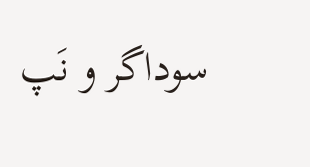سوداگر و نَپ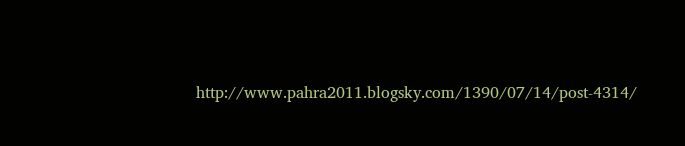http://www.pahra2011.blogsky.com/1390/07/14/post-4314/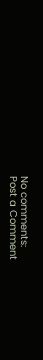No comments:
Post a Comment